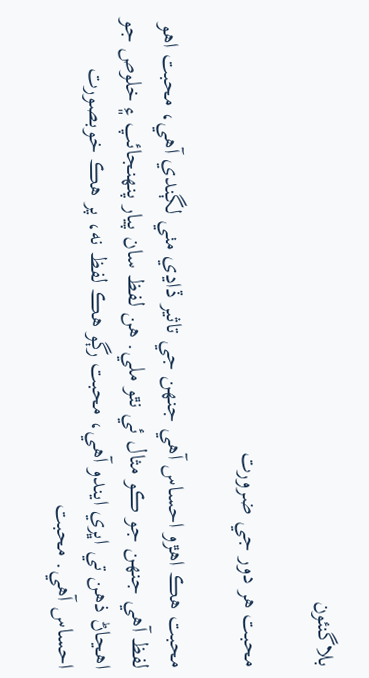بلاگنئون

محبت هر دور جي ضرورت

محبت هڪ اهڙو احساس آهي جنهن جي تاثير ڏاڍي مٺي لڳندي آهي، محبت اهو لفظ آهي جنهن جو ڪو مثال ئي نٿو ملي. هن لفظ سان پيار پنهنجائپ ۽ خلوص جو اهڃاڻ ذهن تي اڀري ايندو آهي، محبت رڳو هڪ لفظ نه، پر هڪ خوبصورت احساس آهي. محبت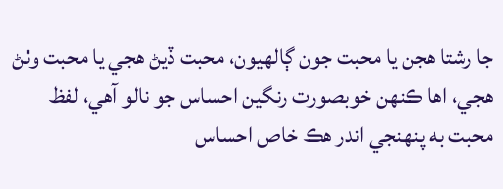جا رشتا هجن يا محبت جون ڳالهيون، محبت ڏيڻ هجي يا محبت وٺڻ هجي، اها ڪنهن خوبصورت رنگين احساس جو نالو آهي، لفظ محبت به پنهنجي اندر هڪ خاص احساس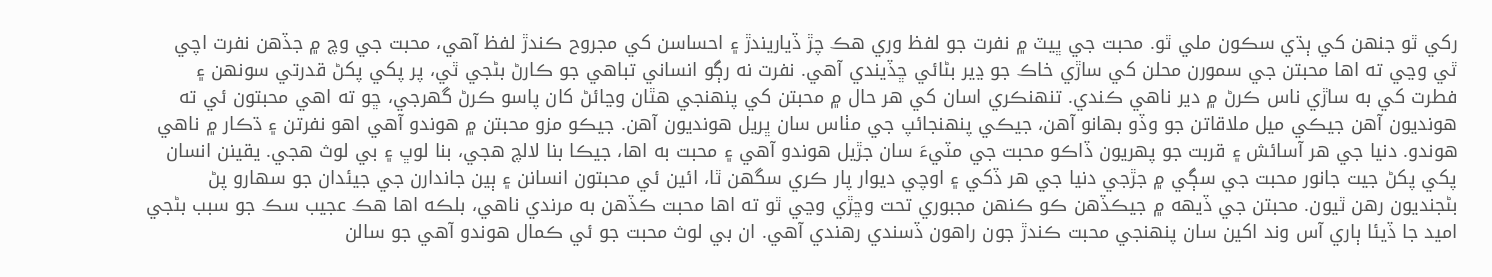رکي ٿو جنهن کي ٻڌي سڪون ملي ٿو. محبت جي ڀيٽ ۾ نفرت جو لفظ وري هڪ چڙ ڏياريندڙ ۽ احساسن کي مجروح ڪندڙ لفظ آهي، محبت جي وچ ۾ جڏهن نفرت اچي ٿي وڃي ته اها محبتن جي سمورن محلن کي ساڙي خاڪ جو ڍير بڻائي ڇڏيندي آهي. نفرت نه رڳو انساني تباهي جو ڪارڻ بڻجي ٿي، پر پکي پکڻ قدرتي سونهن ۽ فطرت کي به ساڙي ناس ڪرڻ ۾ دير ناهي ڪندي. تنهنڪري اسان کي هر حال ۾ محبتن کي پنهنجي هٿان وڃائڻ کان پاسو ڪرڻ گهرجي، ڇو ته اهي محبتون ئي ته هونديون آهن جيڪي ميل ملاقاتن جو وڏو بهانو آهن، جيڪي پنهنجائپ جي مٺاس سان ڀريل هونديون آهن. جيڪو مزو محبتن ۾ هوندو آهي اهو نفرتن ۽ ڌڪار ۾ ناهي هوندو. دنيا جي هر آسائش ۽ قربت جو پهريون ڏاڪو محبت جي مٽيءَ سان جڙيل هوندو آهي ۽ محبت به اها، جيڪا بنا لالچ هجي، بنا لوڀ ۽ بي لوث هجي. يقينن انسان پکي پکڻ جيت جانور محبت جي سڳي ۾ جڙجي دنيا جي هر ڏکي ۽ اوچي ديوار پار ڪري سگهن ٿا، ائين ئي محبتون انسانن ۽ ٻين جاندارن جي جيئدان جو سهارو پڻ بڻجنديون رهن ٿيون. محبتن جي ڏيھه ۾ جيڪڏهن ڪو ڪنهن مجبوري تحت وڇڙي وڃي ٿو ته اها محبت ڪڏهن به مرندي ناهي، بلڪه اها هڪ عجيب سڪ جو سبب بڻجي اميد جا ڏيئا ٻاري آس وند اکين سان پنهنجي محبت ڪندڙ جون راهون ڏسندي رهندي آهي. ان بي لوث محبت جو ئي ڪمال هوندو آهي جو سالن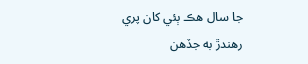جا سال هڪ ٻئي کان پري رهندڙ به جڏهن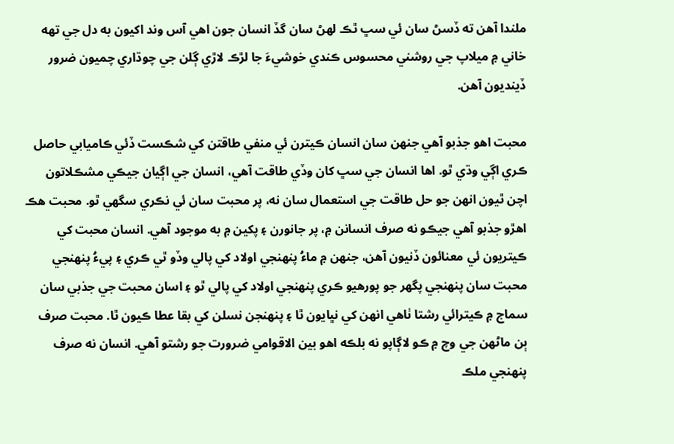ملندا آهن ته ڏسڻ سان ئي سڀ ٿڪ لھڻ سان گڏ انسان جون اهي آس وند اکيون به دل جي تھه خاني ۾ ميلاپ جي روشني محسوس ڪندي خوشيءَ جا لڙڪ لاڙي ڳلن جي چوڌاري چميون ضرور ڏينديون آهن.

محبت اهو جذبو آهي جنهن سان انسان ڪيترن ئي منفي طاقتن کي شڪست ڏئي ڪاميابي حاصل ڪري اڳي وڌي ٿو. اها انسان جي سڀ کان وڏي طاقت آهي، انسان جي اڳيان جيڪي مشڪلاتون اچن ٿيون انهن جو حل طاقت جي استعمال سان نه، پر محبت سان ئي نڪري سگهي ٿو. محبت هڪ اهڙو جذبو آهي جيڪو نه صرف انسانن ۾، پر جانورن ۽ پکين ۾ به موجود آهي. انسان محبت کي ڪيتريون ئي معنائون ڏنيون آهن، جنهن ۾ ماءُ پنهنجي اولاد کي پالي وڏو ٿي ڪري ۽ پيءُ پنهنجي محبت سان پنهنجي پگهر جو پورهيو ڪري پنهنجي اولاد کي پالي ٿو ۽ اسان محبت جي جذبي سان سماج ۾ ڪيترائي رشتا ٺاهي انهن کي نڀايون ٿا ۽ پنهنجن نسلن کي بقا عطا ڪيون ٿا. محبت صرف ٻن ماڻهن جي وچ ۾ ڪو لاڳاپو نه بلڪه اهو بين الاقوامي ضرورت جو رشتو آهي. انسان نه صرف پنهنجي ملڪ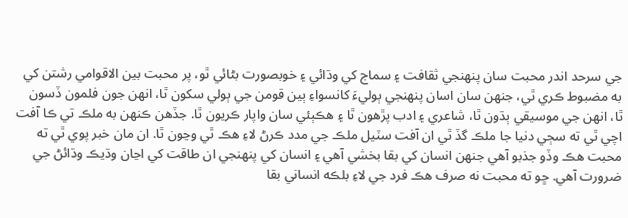جي سرحد اندر محبت سان پنهنجي ثقافت ۽ سماج کي وڌائي ۽ خوبصورت بڻائي ٿو، پر محبت بين الاقوامي رشتن کي به مضبوط ڪري ٿي، جنهن سان اسان پنهنجي ٻوليءَ کانسواءِ ٻين قومن جي ٻولي سکون ٿا، انهن جون فلمون ڏسون ٿا، انهن جي موسيقي ٻڌون ٿا، شاعري ۽ ادب پڙهون ٿا ۽ هڪٻئي سان واپار ڪريون ٿا. جڏهن ڪنهن به ملڪ تي ڪا آفت اچي ٿي ته سڄي دنيا جا ملڪ گڏ ٿي ان آفت سٽيل ملڪ جي مدد ڪرڻ لاءِ هڪ ٿي وڃون ٿا. ان مان خبر پوي ٿي ته محبت هڪ وڏو جذبو آهي جنهن انسان کي بقا بخشي آهي ۽ انسان کي پنهنجي ان طاقت کي اڃان وڌيڪ وڌائڻ جي ضرورت آهي. ڇو ته محبت نه صرف هڪ فرد جي لاءِ بلڪه انساني بقا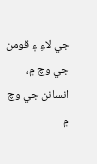جي لاءِ ۽ قومن جي وچ ۾، انسانن جي وچ ۾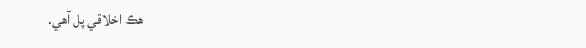هڪ اخلاقي پل آهي.